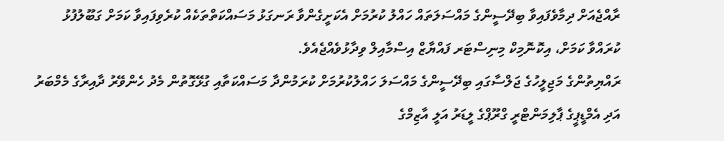ރާއްޖެއަށް ދިމާވެފައިވާ ބިދޭސީންގެ މައްސަލަތައް ހައްލު ކުރުމަށް އެކަށީގެންވާ ރަނގަޅު މަސައްކަތްތަކެއް ކުރެވިފައިވާ ކަމަށް ގަބޫލުފުޅު ކުރައްވާ ކަމަށް، އިކޮނޮމިކް މިނިސްޓަރ ފައްޔާޒް އިސްމާއިލް ވިދާޅުވެއްޖެއެވެ.
ރައްޔިތުންގެ މަޖިލީހުގެ ޖަލްސާގައި ބިދޭސީންގެ މައްސަލަ ހައްލުކުރުމަށް ކުރަމުންދާ މަސައްކަތާއި ގުޅޭގޮތުން މެދު ހެންވޭރު ދާއިރާގެ މެމްބަރު އަދި އެމްޑީޕީގެ ޕާލިމަންޓްރީ ގްރޫޕްގެ ލީޑަރު އަލީ އާޒިމްގެ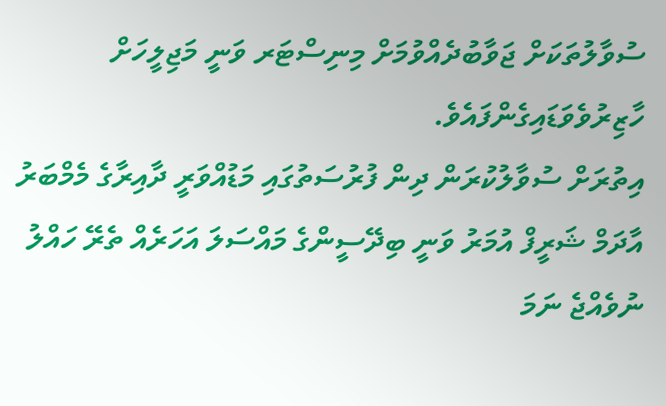ސުވާލުތަކަށް ޖަވާބުދެއްވުމަށް މިނިސްޓަރ ވަނީ މަޖިލީހަށް ހާޒިރުވެވަޑައިގެންފައެވެ.
އިތުރަށް ސުވާލުކުރަން ދިން ފުރުސަތުގައި މަޑުއްވަރީ ދާއިރާގެ މެމްބަރު އާދަމް ޝަރީފް އުމަރު ވަނީ ބިދޭސީންގެ މައްސަލަ އަހަރެއް ތެރޭ ހައްލު ނުވެއްޖެ ނަމަ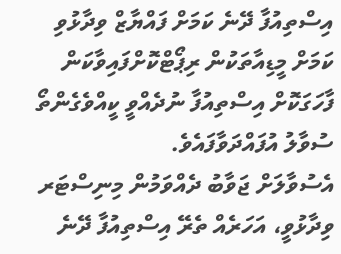އިސްތިއުފާ ދޭނެ ކަމަށް ފައްޔާޒް ވިދާޅުވި ކަމަށް މީޑިއާތަކުން ރިޕޯޓްކޮށްފައިވާކަން ފާހަގަކޮށް އިސްތިއުފާ ނުދެއްވީ ކީއްވެގެންތޯ ސުވާލު އުފައްދަވާފައެވެ.
އެސުވާލަށް ޖަވާބު ދެއްވަމުން މިނިސްޓަރ ވިދާޅުވީ، އަހަރެއް ތެރޭ އިސްތިއުފާ ދޭނެ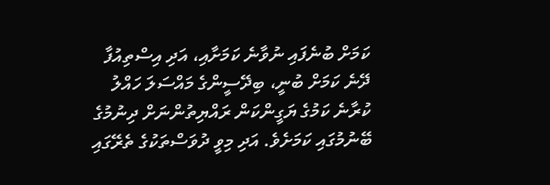ކަމަށް ބުނެފައި ނުވާނެ ކަމަށާއި، އަދި އިސްތިއުފާ ދޭނެ ކަމަށް ބުނީ، ބިދޭސީންގެ މައްސަލަ ހައްލު ކުރާނެ ކަމުގެ ޔަގީންކަން ރައްޔިތުންނަށް ދިނުމުގެ ބޭނުމުގައި ކަމަށެވެ. އަދި މިވީ ދުވަސްތަކުގެ ތެރޭގައި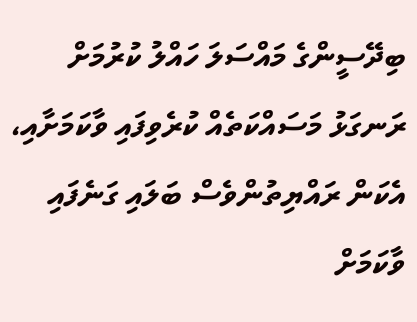ބިދޭސީންގެ މައްސަލަ ހައްލު ކުރުމަށް ރަނގަޅު މަސައްކަތެއް ކުރެވިފައި ވާކަމަށާއި، އެކަން ރައްޔިތުންވެސް ބަލައި ގަނެފައި ވާކަމަށް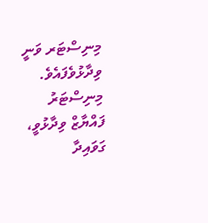މިނިސްޓަރ ވަނީ ވިދާޅުވެފައެވެ.
މިނިސްޓަރު ފައްޔާޒް ވިދާޅުވީ، ގަވައިދާ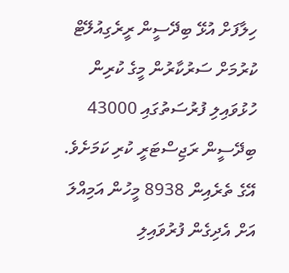ހިލާފަށް އުޅޭ ބިދޭސީން ރީރެގިއުލޭޓް ކުރުމަށް ސަރުކާރުން މީގެ ކުރިން ހުޅުވައިލި ފުރުސަތުގައި 43000 ބިދޭސީން ރަޖިސްޓަރީ ކުރި ކަމަށެވެ. އޭގެ ތެރެއިން 8938 މީހުން އަމިއްލަ އަށް އެދިގެން ފުރުވައިލި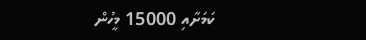ކަމަށާއި 15000 މީހުން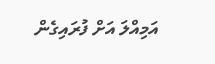އަމިއްލަ އަށް ފުރައިގެން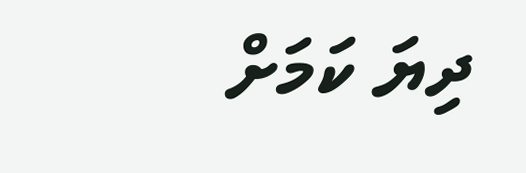ދިޔަ ކަމަށް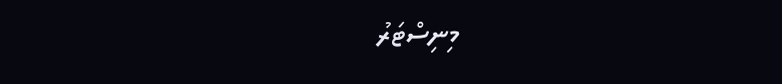މިނިސްޓަރު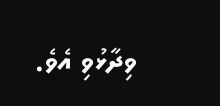ވިދާޅުވި އެވެ.